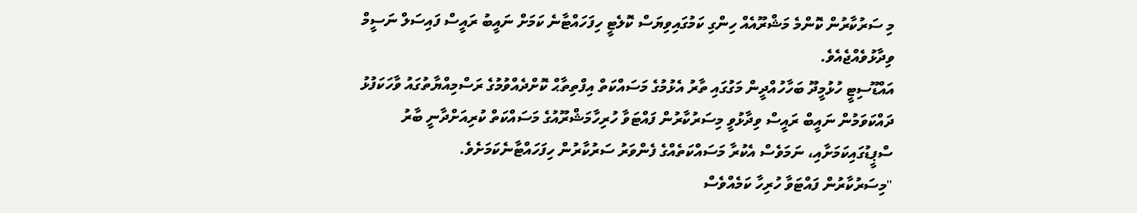މި ސަރުކާރުން ކޮންމެ މަޝްރޫއެއް ހިންގި ކަމުގައިވިޔަސް ކޮލެޓީ ހިފަހައްޓާނެ ކަމަށް ނައީބު ރައީސް ފައިސަލް ނަސީމް ވިދާޅުވެއްޖެއެވެ.
އައްޑޫސިޓީ ހުޅުމީދޫ ބަހާހުއްދީން މަގުގައި ތާރު އެޅުމުގެ މަސައްކަތް އިފްތިތާޙް ކޮށްދެއްވުމުގެ ރަސްމިއްޔާތުގައު ވާހަކަފުޅު ދައްކަވަމުން ނައީބް ރައީސް ވިދާޅުވީ މިސަރުކާރުން ފައްޓަވާ ހުރިހާމަޝްރޫއުގެ މަސައްކަތް ކުރިއަށްދާނީ ބާރު ސްޕީޑުގައިކަމަށާއި، ނަމަވެސް އެކުރާ މަސައްކަތެއްގެ ފެންވަރު ސަރުކާރުން ހިފަހައްޓާނެކަމަށެވެ.
"މިސަރުކާރުން ފައްޓަވާ ހުރިހާ ކަމެއްވެސް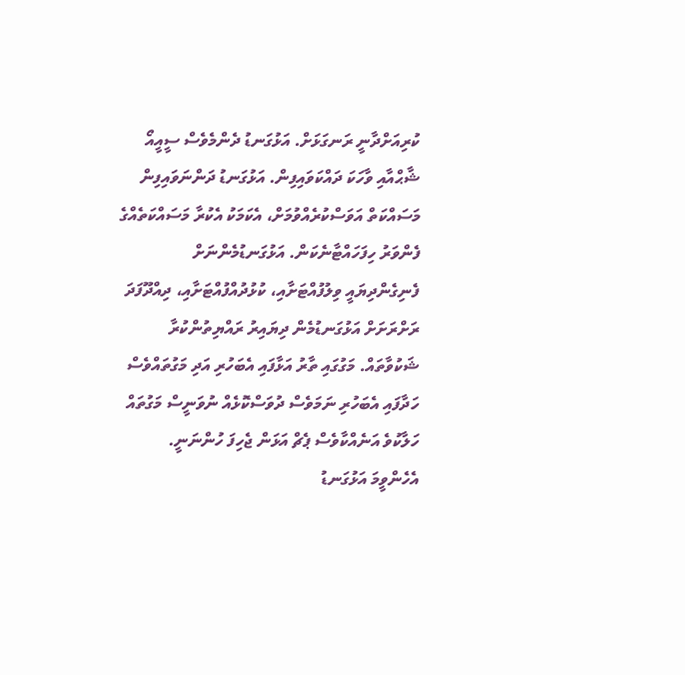ކުރިއަށްދާނީ ރަނގަޅަށް. އަޅުގަނޑު ދެންމެވެސް ސީއީއޯ ޝާޙްއާއި ވާހަކަ ދައްކަވައިފިން. އަޅުގަނޑު ދަންނަވައިފިން މަސައްކަތް އަވަސްކުރެއްވުމަށް، އެކަމަކު އެކުރާ މަސައްކަތެއްގެ ފެންވަރު ހިފަހައްޓާނެކަން. އަޅުގަނޑުމެންނަށް ފެނިގެންދިޔައީ ވިލުފުއްޓަށާއި، ކުޅުދުއްފުއްޓަށާއި، ދިއްދޫފަދަ ރަށްރަށަށް އަޅުގަނޑުމެން ދިޔައިރު ރައްޔިތުންކުރާ ޝަކުވާތައް. މަގުގައި ތާރު އަޅާފައި އެބަހުރި އަދި މަގުތައްވެސް ހަދާފައި އެބަހުރި ނަމަވެސް ދުވަސްކޮޅެއް ނުވަނީސް މަގުތައް ހަލާކުވެ އަނެއްކާވެސް ޕެޗް އަޅަން ޖެހިފަ ހުންނަނީ. އެހެންވީމަ އަޅުގަނޑު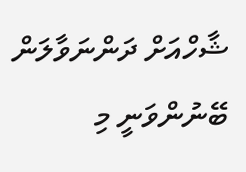ޝާހްއަށް ދަންނަވާލަން ބޭނުންވަނީ މި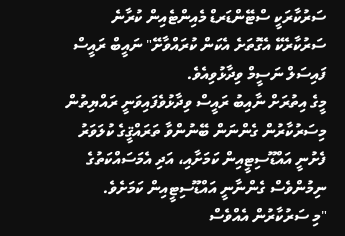ސަރުކާރަކީ ސްޓޭންޑަރޑް މެއިންޓެއިން ކުރާނެ ސަރުކާރެކޭ އެގޮތަށެ އެކަން ކުރައްވާށޭ" ނައީބް ރައީސް ފައިސަލް ނަސީމް ވިދާޅުވިއެވެ.
މީގެ އިތުރަށް ނާއިބު ރައީސް ވިދާޅުވެފައިވަނީ ރައްޔިތުން މިސަރުކާރުން ގެންނަން ބޭނުންވާ ތަރައްޤީގެ ކުލަވަރު ފެށުނީ އައްޑޫސިޓީއިން ކަމަށާއި، އަދި އެމަސައްކަތުގެ ނިމުންވެސް ގެންނާނީ އައްޑޫސިޓީއިން ކަމަށެވެ.
"މި ސަރުކާރުން އެއްވެސް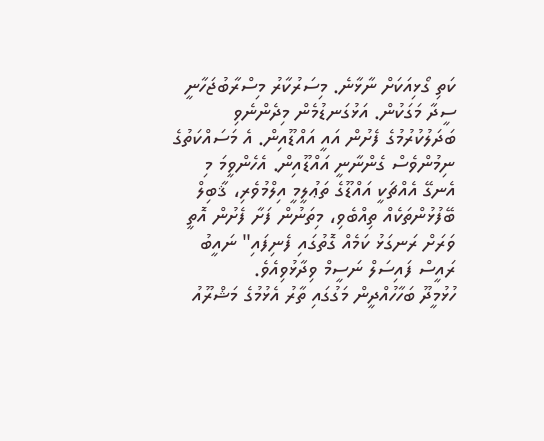ކަތި ގޯޅިއަކަށް ނާޅާނެ. މިސަރުކާރު މިސްރާބުޖަހާނީ ސީދާ މަގަކުން. އަޅުގަނޑުމެން މިދެންނެވި ބަދަލުކުރުމުގެ ފެށުން އައީ އައްޑޫއިން. އެ މަސައްކަތުގެ ނިމުންވެސް ގެންނާނީ އައްޑޫއިން. އެހެންވީމަ މި އެނގޭ އެއްޗަކީ އައްޑޫގެ ތަޢުލީމީ އިލްމުވެރި، ޤާބިލް ބޭފުޅުންތަކެއް ތިއްބެވި، މިތަނުން ފަށާ ފެށުން އޮތީ ވަރަށް ރަނގަޅު ކަމެއް ގޮތުގައި ފެނިފައި" ނައީބު ރައީސް ފައިސަލް ނަސީމް ވިދާޅުވިއެވެ.
ހުޅުމީދޫ ބަހާހުއްދީން މަގުގައި ތާރު އެޅުމުގެ މަޝްރޫއު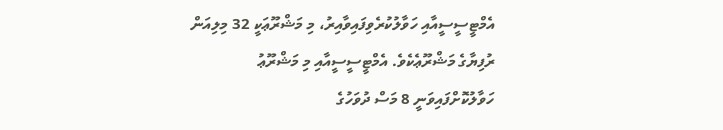އެމްޓީސީސީއާއި ހަވާލުކުރެވިފައިވާއިރު، މި މަޝްރޫޢަކީ 32 މިލިއަން ރުފިޔާގެ މަޝްރޫޢެކެވެ. އެމްޓީސީސީއާއި މި މަޝްރޫޢު ހަވާލުކޮށްފައިވަނީ 8 މަސް ދުވަހުގެ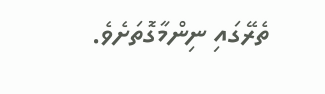ތެރޭގައި ނިންމާގޮތަށެވެ.